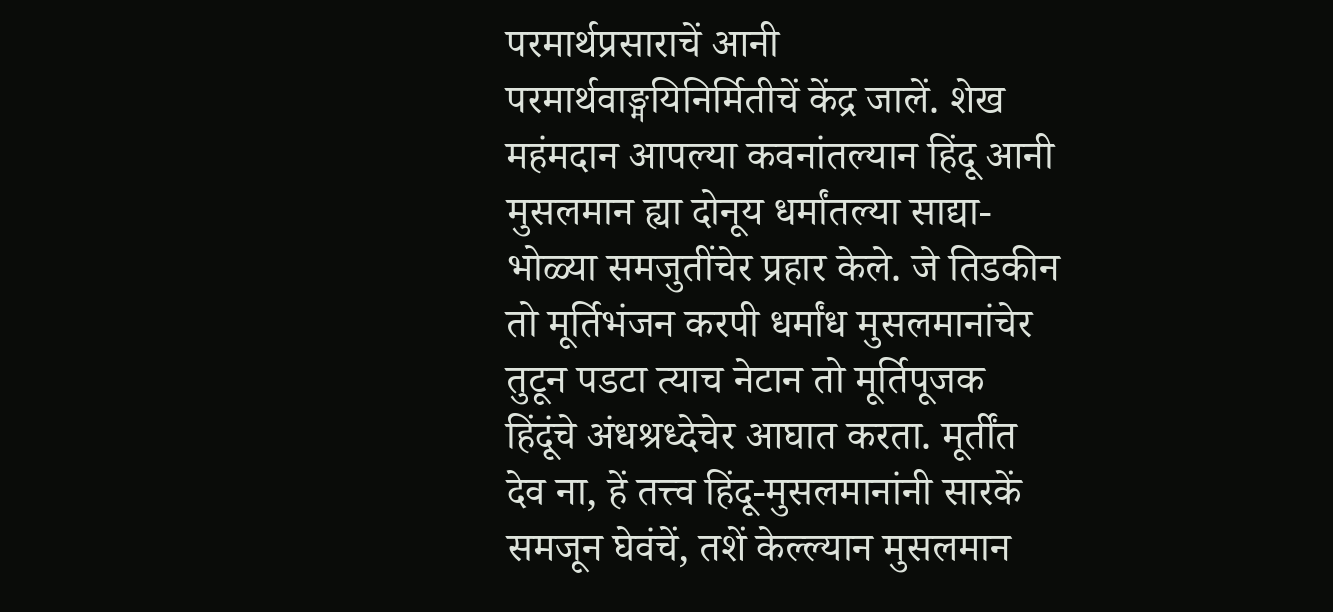परमार्थप्रसाराचें आनी परमार्थवाङ्मयिनिर्मितीचें केंद्र जालें. शेख महंमदान आपल्या कवनांतल्यान हिंदू आनी मुसलमान ह्या दोनूय धर्मांतल्या साद्या- भोळ्या समजुतींचेर प्रहार केले. जे तिडकीन तो मूर्तिभंजन करपी धर्मांध मुसलमानांचेर तुटून पडटा त्याच नेटान तो मूर्तिपूजक हिंदूंचे अंधश्रध्देचेर आघात करता. मूर्तींत देव ना, हें तत्त्व हिंदू-मुसलमानांनी सारकें समजून घेवंचें, तशें केल्ल्यान मुसलमान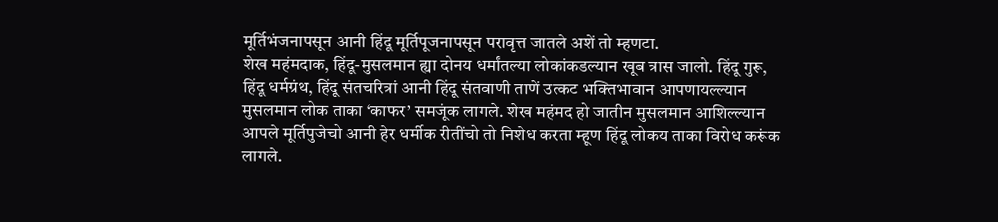मूर्तिभंजनापसून आनी हिंदू मूर्तिपूजनापसून परावृत्त जातले अशें तो म्हणटा.
शेख महंमदाक, हिंदू-मुसलमान ह्या दोनय धर्मांतल्या लोकांकडल्यान खूब त्रास जालो. हिंदू गुरू, हिंदू धर्मग्रंथ, हिंदू संतचरित्रां आनी हिंदू संतवाणी ताणें उत्कट भक्तिभावान आपणायल्ल्यान मुसलमान लोक ताका ‘काफर’ समजूंक लागले. शेख महंमद हो जातीन मुसलमान आशिल्ल्यान आपले मूर्तिपुजेचो आनी हेर धर्मीक रीतींचो तो निशेध करता म्हूण हिंदू लोकय ताका विरोध करूंक लागले.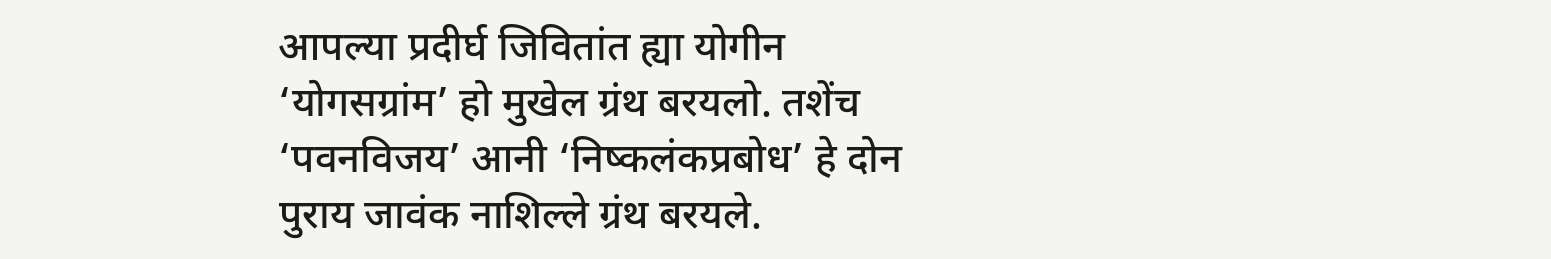आपल्या प्रदीर्घ जिवितांत ह्या योगीन ‘योगसग्रांम’ हो मुखेल ग्रंथ बरयलो. तशेंच ‘पवनविजय’ आनी ‘निष्कलंकप्रबोध’ हे दोन पुराय जावंक नाशिल्ले ग्रंथ बरयले.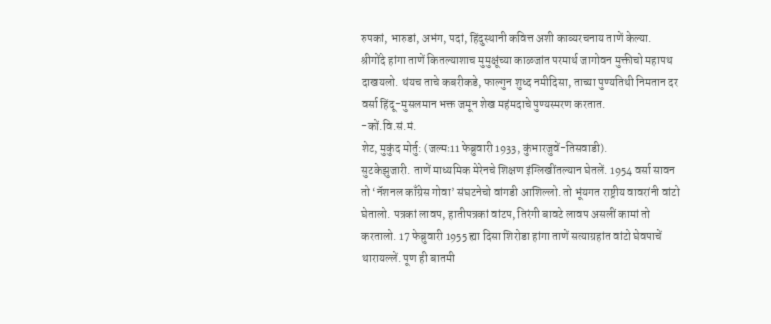रुपकां, भारुडां, अभंग, पदां, हिंदुस्थानी कवित्त अशी काव्यरचनाय ताणें केल्या.
श्रीगोंदे हांगा ताणें कितल्याशाच मुमुक्षूंच्या काळजांत परमार्थ जागोवन मुक्तीचो महापथ दाखयलो. थंयच ताचे कबरीकडे, फाल्गुन शुध्द नमीदिसा, ताच्या पुण्यतिथी निमतान दर वर्सा हिंदू-मुसलमान भक्त जमून शेख महंमदाचे पुण्यस्मरण करतात.
-कों.वि.सं.मं.
शेट, मुकुंद मोर्तु: (जल्मः11 फेब्रुवारी 1933, कुंभारजुवें-तिसवाडी).
सुटकेझुजारी. ताणें माध्यमिक मेरेनचे शिक्षण इंग्लिखींतल्यान घेतलें. 1954 वर्सा सावन तो ‘नॅशनल काँग्रेस गोवा’ संघटनेचो वांगडी आशिल्लो. तो भूंयगत राष्ट्रीय वावरांनी वांटो घेतालो. पत्रकां लावप, हातीपत्रकां वांटप, तिरंगी बावटे लावप असलीं कामां तो करतालो. 17 फेब्रुवारी 1955 ह्या दिसा शिरोडा हांगा ताणें सत्याग्रहांत वांटो घेवपाचें थारायल्लें. पूण ही बातमी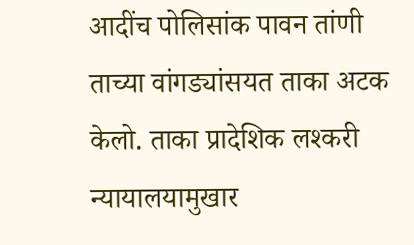आदींच पोलिसांक पावन तांणी ताच्या वांगड्यांसयत ताका अटक केलो. ताका प्रादेशिक लश्करी न्यायालयामुखार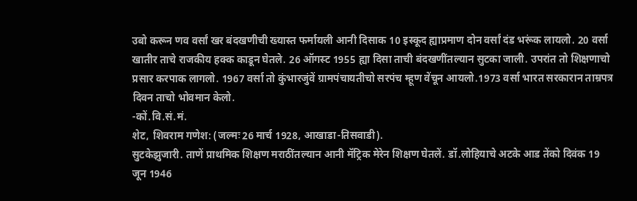उबो करून णव वर्सां खर बंदखणीची ख्यास्त फर्मायली आनी दिसाक 10 इस्कूद ह्याप्रमाण दोन वर्सां दंड भरूंक लायलो. 20 वर्सा खातीर ताचे राजकीय हक्क काडून घेतले. 26 ऑगस्ट 1955 ह्या दिसा ताची बंदखणींतल्यान सुटका जाली. उपरांत तो शिक्षणाचो प्रसार करपाक लागलो. 1967 वर्सा तो कुंभारजुंवें ग्रामपंचायतीचो सरपंच म्हूण वेंचून आयलो.1973 वर्सा भारत सरकारान ताम्रपत्र दिवन ताचो भोवमान केलो.
-कों.वि.सं.मं.
शेट, शिवराम गणेश: (जल्मः26 मार्च 1928, आखाडा-तिसवाडी).
सुटकेझुजारी. ताणें प्राथमिक शिक्षण मराठींतल्यान आनी मॅट्रिक मेरेन शिक्षण घेतलें. डॉ.लोहियाचे अटके आड तेंको दिवंक 19 जून 1946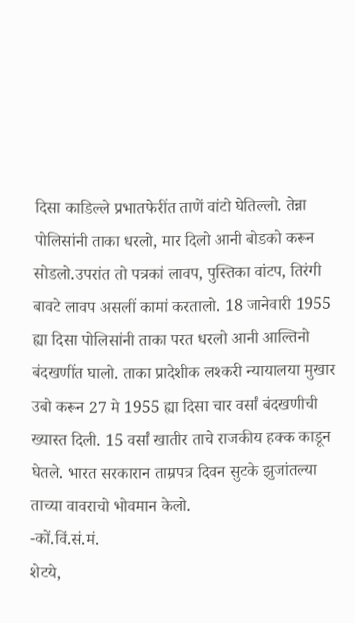दिसा काडिल्ले प्रभातफेरींत ताणें वांटो घेतिल्लो. तेन्ना पोलिसांनी ताका धरलो, मार दिलो आनी बोडको करून सोडलो.उपरांत तो पत्रकां लावप, पुस्तिका वांटप, तिरंगी बावटे लावप असलीं कामां करतालो. 18 जानेवारी 1955 ह्या दिसा पोलिसांनी ताका परत धरलो आनी आल्तिनो बंदखणींत घालो. ताका प्रादेशीक लश्करी न्यायालया मुखार उबो करून 27 मे 1955 ह्या दिसा चार वर्सां बंदखणीची ख्यास्त दिली. 15 वर्सां खातीर ताचे राजकीय हक्क काडून घेतले. भारत सरकारान ताम्रपत्र दिवन सुटके झुजांतल्या ताच्या वावराचो भोवमान केलो.
-कों.विं.सं.मं.
शेटये,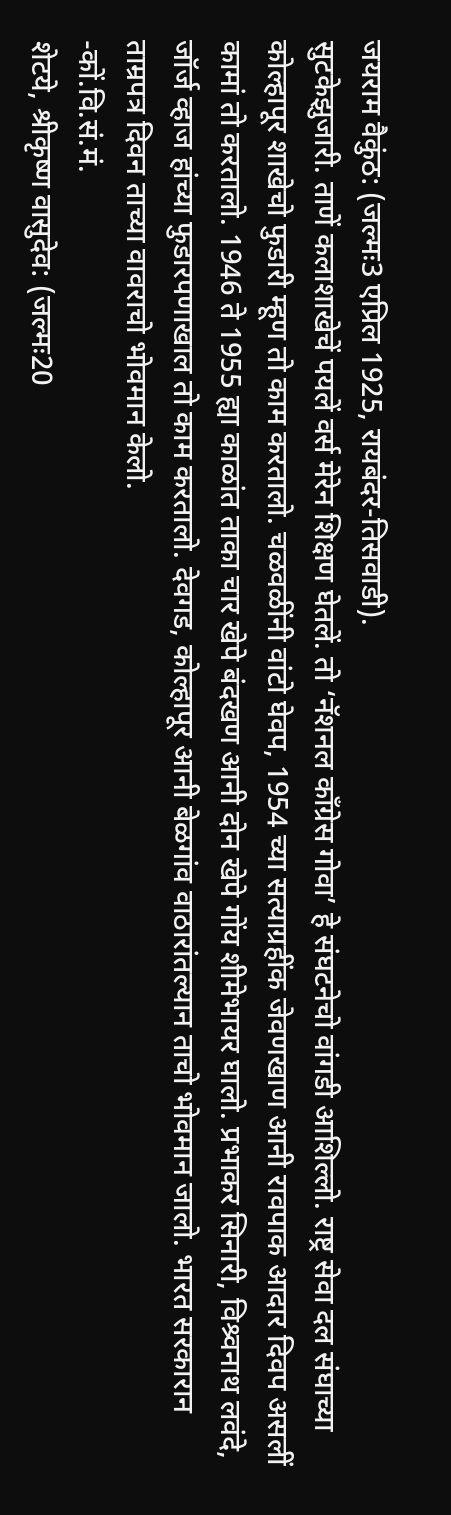जयराम वैकुंठ: (जल्मः3 एप्रिल 1925, रायबंदर-तिसवाडी).
सुटकेझुजारी. ताणें कलाशाखेचें पयलें वर्स मेरेन शिक्षण घेतलें. तो ‘नॅशनल काँग्रेस गोवा’ हे संघटनेचो वांगडी आशिल्लो. राष्ट्र सेवा दल संघाच्या कोल्हापूर शाखेचो फुडारी म्हूण तो काम करतालो. चळवळींनी वांटो घेवप, 1954 च्या सत्याग्रहींक जेवणखाण आनी रावपाक आदार दिवप असलीं कामां तो करतालो. 1946 ते 1955 ह्या काळांत ताका चार खेपे बंदखण आनी दोन खेपे गोंय शीमेभायर घालो. प्रभाकर सिनारी, विश्र्वनाथ लवंदे, जॉर्ज व्हाज हांच्या फुडारपणाखाल तो काम करतालो. देवगड, कोल्हापूर आनी बेळगांव वाठारांतल्यान ताचो भोवमान जालो. भारत सरकारान ताम्रपत्र दिवन ताच्या वावराचो भोवमान केलो.
-कों.वि.सं.मं.
शेटये, श्रीकृष्ण वासुदेव: (जल्मः20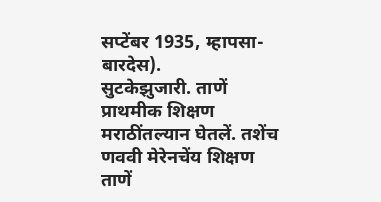सप्टेंबर 1935, म्हापसा-बारदेस).
सुटकेझुजारी. ताणें प्राथमीक शिक्षण मराठींतल्यान घेतलें. तशेंच णववी मेरेनचेंय शिक्षण ताणें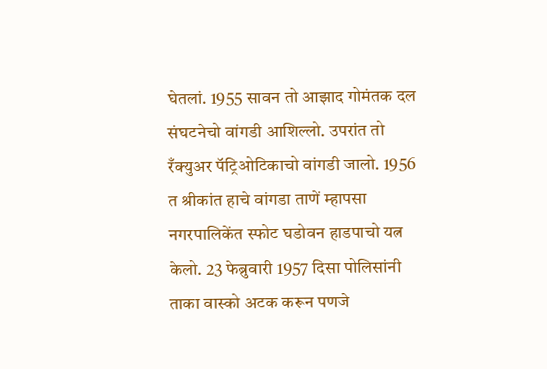घेतलां. 1955 सावन तो आझाद गोमंतक दल संघटनेचो वांगडी आशिल्लो. उपरांत तो रँक्युअर पॅट्रिओटिकाचो वांगडी जालो. 1956 त श्रीकांत हाचे वांगडा ताणें म्हापसा नगरपालिकेंत स्फोट घडोवन हाडपाचो यत्न केलो. 23 फेब्रुवारी 1957 दिसा पोलिसांनी ताका वास्को अटक करून पणजे